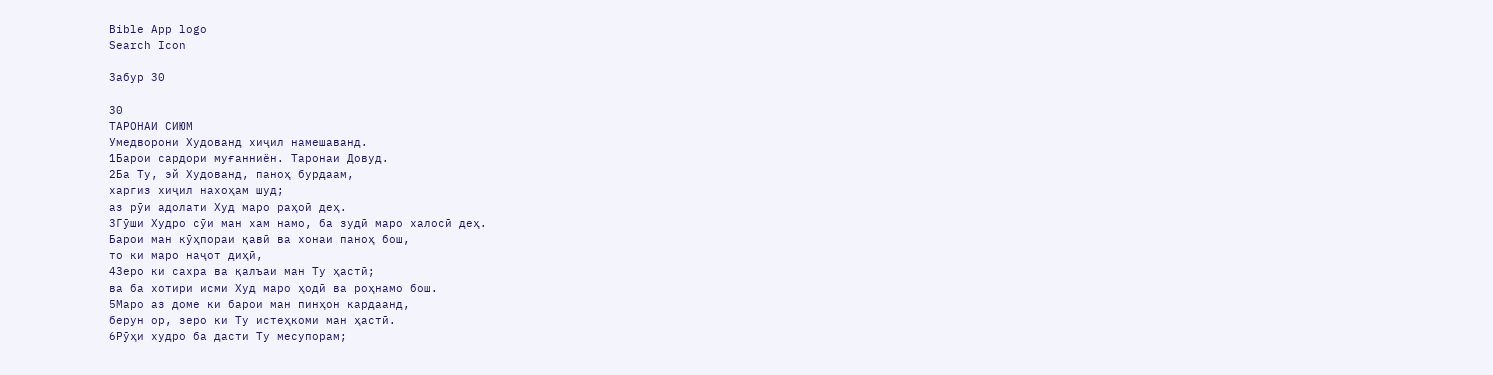Bible App logo
Search Icon

Забур 30

30
ТАРОНАИ СИЮМ
Умедворони Худованд хиҷил намешаванд.
1Барои сардори муғанниён. Таронаи Довуд.
2Ба Ту, эй Худованд, паноҳ бурдаам,
харгиз хиҷил нахоҳам шуд;
аз рӯи адолати Худ маро раҳоӣ деҳ.
3Гӯши Худро сӯи ман хам намо, ба зудӣ маро халосӣ деҳ.
Барои ман кӯҳпораи қавӣ ва хонаи паноҳ бош,
то ки маро наҷот диҳӣ,
4Зеро ки сахра ва қалъаи ман Ту ҳастӣ;
ва ба хотири исми Худ маро ҳодӣ ва роҳнамо бош.
5Маро аз доме ки барои ман пинҳон кардаанд,
берун ор, зеро ки Ту истеҳкоми ман ҳастӣ.
6Рӯҳи худро ба дасти Ту месупорам;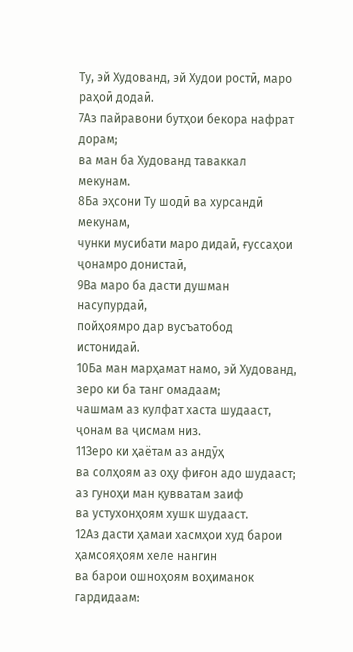Ту, эй Худованд, эй Худои ростӣ, маро раҳоӣ додаӣ.
7Аз пайравони бутҳои бекора нафрат дорам;
ва ман ба Худованд таваккал мекунам.
8Ба эҳсони Ту шодӣ ва хурсандӣ мекунам,
чунки мусибати маро дидаӣ, ғуссаҳои ҷонамро донистаӣ,
9Ва маро ба дасти душман насупурдаӣ,
пойҳоямро дар вусъатобод истонидаӣ.
10Ба ман марҳамат намо, эй Худованд, зеро ки ба танг омадаам;
чашмам аз кулфат хаста шудааст, ҷонам ва ҷисмам низ.
11Зеро ки ҳаётам аз андӯҳ
ва солҳоям аз оҳу фиғон адо шудааст;
аз гуноҳи ман қувватам заиф
ва устухонҳоям хушк шудааст.
12Аз дасти ҳамаи хасмҳои худ барои ҳамсояҳоям хеле нангин
ва барои ошноҳоям воҳиманок гардидаам: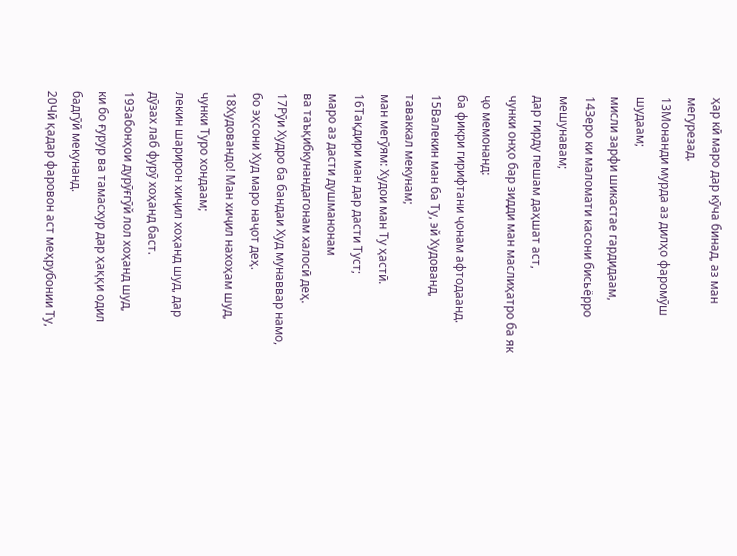ҳар кӣ маро дар кӯча бинад, аз ман мегурезад.
13Монанди мурда аз дилҳо фаромӯш шудаам;
мисли зарфи шикастае гардидаам,
14Зеро ки маломати касони бисьёрро мешунавам;
дар гирду пешам даҳшат аст,
чунки онҳо бар зидди ман маслиҳатро ба як ҷо мемонанд:
ба фикри гирифтани ҷонам афтодаанд.
15Валекин ман ба Ту, эй Худованд, таваккал мекунам;
ман мегӯям: Худои ман Ту ҳастӣ.
16Тақдири ман дар дасти Туст;
маро аз дасти душманонам
ва таъқибкунандагонам халосӣ деҳ.
17Рӯи Худро ба бандаи Худ мунаввар намо,
бо эҳсони Худ маро наҷот деҳ.
18Худовандо! Ман хиҷил нахоҳам шуд, чунки Туро хондаам;
лекин шарирон хиҷил хоҳанд шуд, дар дӯзах лаб фурӯ хоҳанд баст.
19Забонҳои дурӯғгӯй лол хоҳанд шуд,
ки бо ғурур ва тамасхур дар ҳаққи одил бадгӯӣ мекунанд.
20Чӣ қадар фаровон аст меҳрубонии Ту,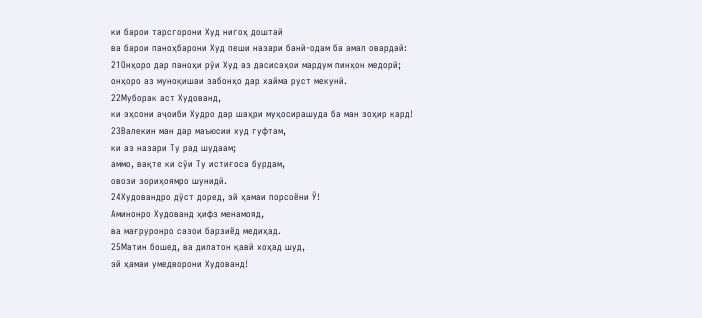ки барои тарсгорони Худ нигоҳ доштаӣ
ва барои паноҳбарони Худ пеши назари банӣ‐одам ба амал овардаӣ:
21Онҳоро дар паноҳи рӯи Худ аз дасисаҳои мардум пинҳон медорӣ;
онҳоро аз муноқишаи забонҳо дар хайма руст мекунӣ.
22Муборак аст Худованд,
ки эҳсони аҷоиби Худро дар шаҳри муҳосирашуда ба ман зоҳир кард!
23Валекин ман дар маъюсии худ гуфтам,
ки аз назари Ту рад шудаам;
аммо, вақте ки сӯи Ту истиғоса бурдам,
овози зориҳоямро шунидӣ.
24Худовандро дӯст доред, эй ҳамаи порсоёни Ӯ!
Аминонро Худованд ҳифз менамояд,
ва мағруронро сазои барзиёд медиҳад.
25Матин бошед, ва дилатон қавӣ хоҳад шуд,
эй ҳамаи умедворони Худованд!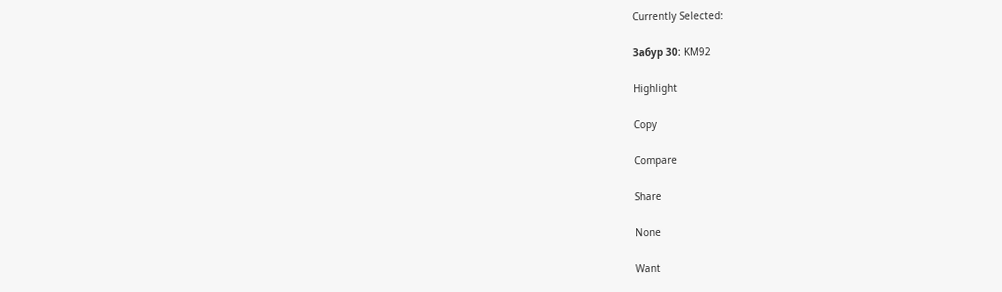Currently Selected:

Забур 30: KM92

Highlight

Copy

Compare

Share

None

Want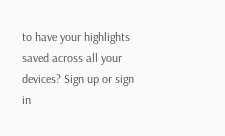to have your highlights saved across all your devices? Sign up or sign in